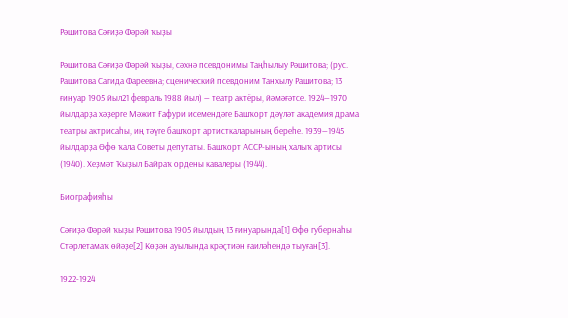Рәшитова Сәғиҙә Фәрәй ҡыҙы

Рәшитова Сәғиҙә Фәрәй ҡыҙы, сәхнә псевдонимы Таңһылыу Рәшитова; (рус. Рашитова Сагида Фареевна; сценический псевдоним Танхылу Рашитова; 13 ғинуар 1905 йыл21 февраль 1988 йыл) — театр актёры, йәмәғәтсе. 1924—1970 йылдарҙа хәҙерге Мәжит Ғафури исемендәге Башҡорт дәүләт академия драма театры актрисаһы, иң тәүге башҡорт артисткаларының береһе. 1939—1945 йылдарҙа Өфө ҡала Советы депутаты. Башҡорт АССР-ының халыҡ артисы (1940). Хеҙмәт Ҡыҙыл Байраҡ ордены кавалеры (1944).

Биографияһы

Сәғиҙә Фәрәй ҡыҙы Рәшитова 1905 йылдың 13 ғинуарында[1] Өфө губернаһы Стәрлетамаҡ өйәҙе[2] Көҙән ауылында крәҫтиән ғаиләһендә тыуған[3].

1922-1924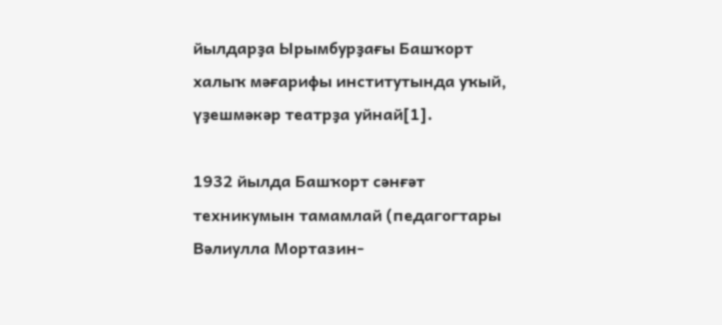йылдарҙа Ырымбурҙағы Башҡорт халыҡ мәғарифы институтында уҡый, үҙешмәкәр театрҙа уйнай[1].

1932 йылда Башҡорт сәнғәт техникумын тамамлай (педагогтары Вәлиулла Мортазин-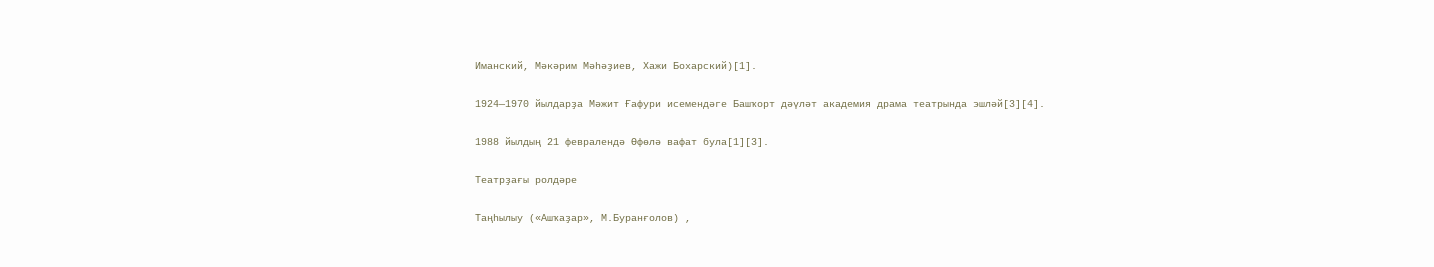Иманский, Мәкәрим Мәһәҙиев, Хажи Бохарский)[1].

1924—1970 йылдарҙа Мәжит Ғафури исемендәге Башҡорт дәүләт академия драма театрында эшләй[3][4].

1988 йылдың 21 февралендә Өфөлә вафат була[1][3].

Театрҙағы ролдәре

Таңһылыу («Ашҡаҙар», М.Буранғолов) ,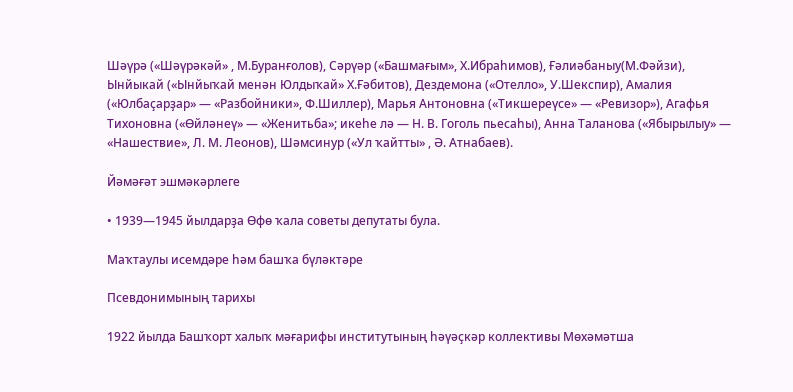Шәүрә («Шәүрәкәй» , М.Буранғолов), Сәрүәр («Башмағым», Х.Ибраһимов), Ғәлиәбаныу(М.Фәйзи), Ынйыкай («Ынйыҡай менән Юлдыҡай» Х.Ғәбитов), Дездемона («Отелло», У.Шекспир), Амалия («Юлбаҫарҙар» — «Разбойники», Ф.Шиллер), Марья Антоновна («Тикшереүсе» — «Ревизор»), Агафья Тихоновна («Өйләнеү» — «Женитьба»; икеһе лә — Н. В. Гоголь пьесаһы), Анна Таланова («Ябырылыу» — «Нашествие», Л. М. Леонов), Шәмсинур («Ул ҡайтты» , Ә. Атнабаев).

Йәмәғәт эшмәкәрлеге

• 1939—1945 йылдарҙа Өфө ҡала советы депутаты була.

Маҡтаулы исемдәре һәм башҡа бүләктәре

Псевдонимының тарихы

1922 йылда Башҡорт халыҡ мәғарифы институтының һәүәҫкәр коллективы Мөхәмәтша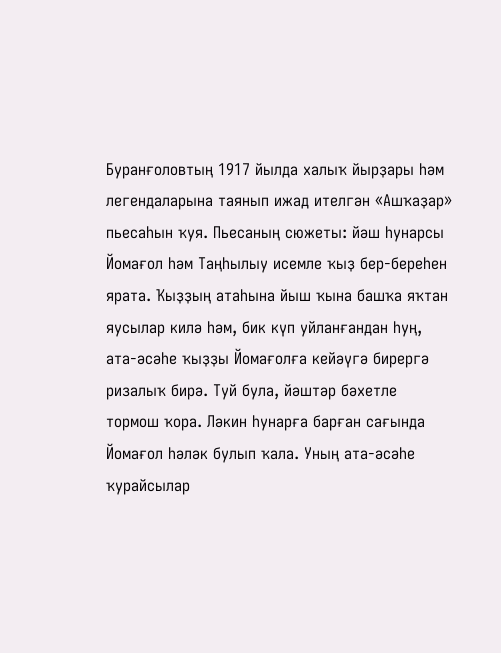Буранғоловтың 1917 йылда халыҡ йырҙары һәм легендаларына таянып ижад ителгән «Ашҡаҙар» пьесаһын ҡуя. Пьесаның сюжеты: йәш һунарсы Йомағол һәм Таңһылыу исемле ҡыҙ бер-береһен ярата. Ҡыҙҙың атаһына йыш ҡына башҡа яҡтан яусылар килә һәм, бик күп уйланғандан һуң, ата-әсәһе ҡыҙҙы Йомағолға кейәүгә бирергә ризалыҡ бирә. Туй була, йәштәр бәхетле тормош ҡора. Ләкин һунарға барған сағында Йомағол һәләк булып ҡала. Уның ата-әсәһе ҡурайсылар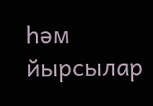һәм йырсылар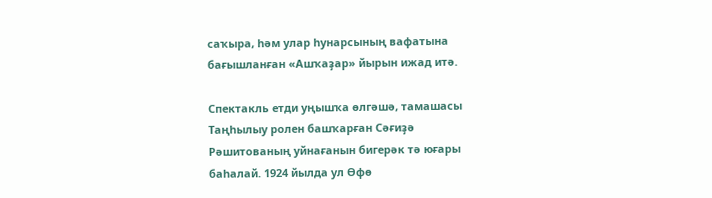саҡыра, һәм улар һунарсының вафатына бағышланған «Ашҡаҙар» йырын ижад итә.

Спектакль етди уңышҡа өлгәшә, тамашасы Таңһылыу ролен башҡарған Сәғиҙә Рәшитованың уйнағанын бигерәк тә юғары баһалай. 1924 йылда ул Өфө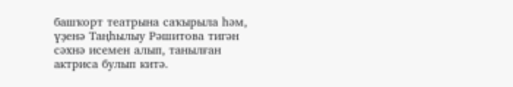башҡорт театрына саҡырыла һәм, үҙенә Таңһылыу Рәшитова тигән сәхнә исемен алып, танылған актриса булып китә.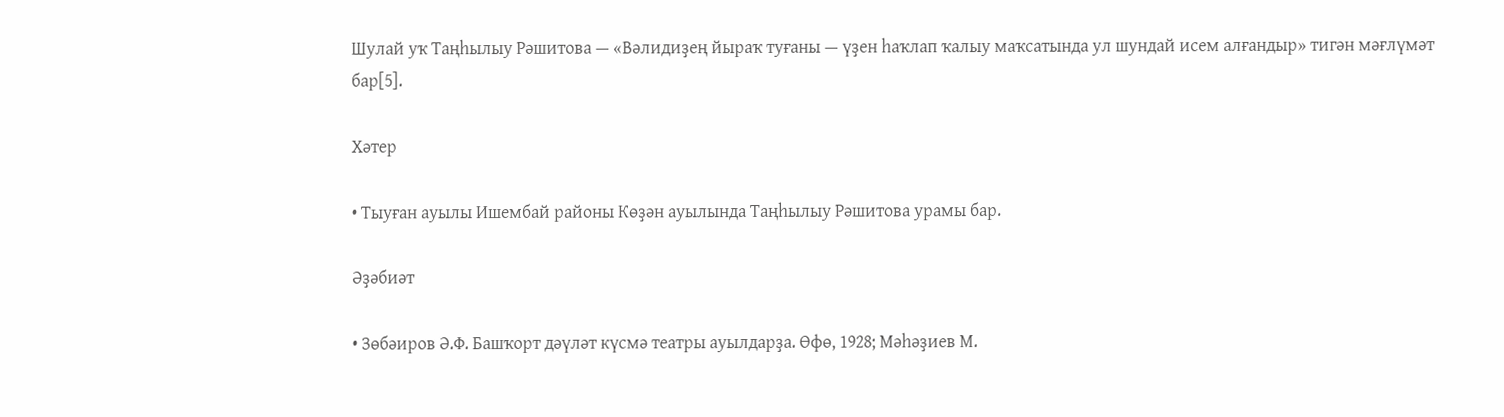Шулай уҡ Таңһылыу Рәшитова — «Вәлидиҙең йыраҡ туғаны — үҙен һаҡлап ҡалыу маҡсатында ул шундай исем алғандыр» тигән мәғлүмәт бар[5].

Хәтер

• Тыуған ауылы Ишембай районы Көҙән ауылында Таңһылыу Рәшитова урамы бар.

Әҙәбиәт

• Зөбәиров Ә.Ф. Башҡорт дәүләт күсмә театры ауылдарҙа. Өфө, 1928; Мәһәҙиев М.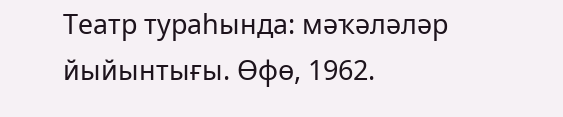Театр тураһында: мәҡәләләр йыйынтығы. Өфө, 1962.